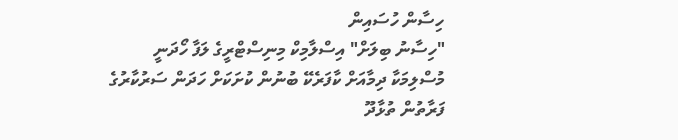ހިސާން ހުސައިން
"ހިސާނު ބިލަށް" އިސްލާމިކް މިނިސްޓްރީގެ ލަފާ ހޯދަނީ
މުސްލިމަކާ ދިމާއަށް ކާފަރެކޭ ބުނުން ކުށަކަށް ހަދަން ސަރުކާރުގެ ފަރާތުން ތުޅާދޫ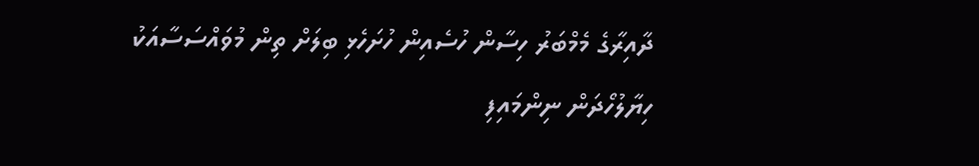ދާއިރާގެ މެމްބަރު ހިސާން ހުސެއިން ހުށަހެޅި ބިލަށް ތިން މުވައްސަސާއަކު ހިޔާލުހޯދަން ނިންމައިފި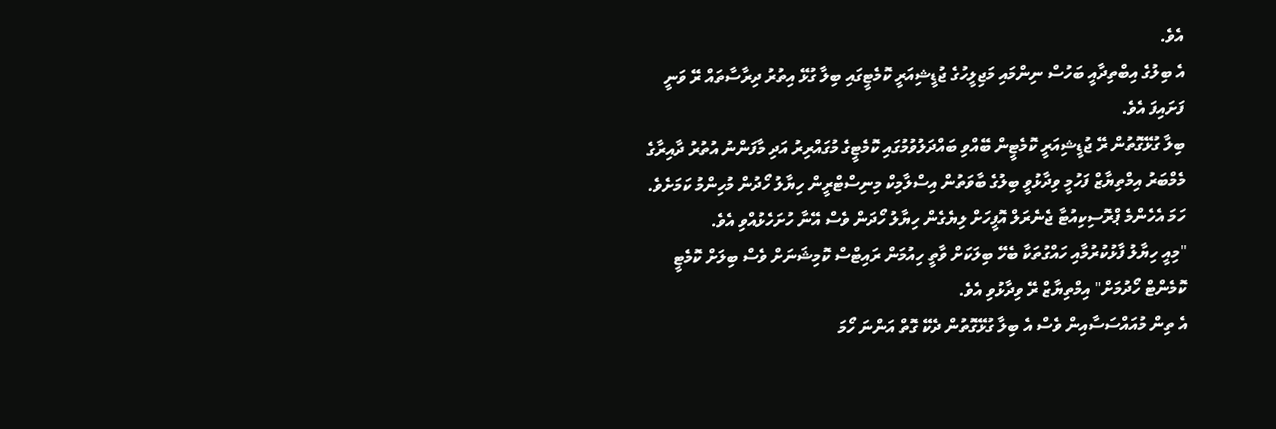އެވެ.
އެ ބިލުގެ އިބްތިދާއީ ބަހުސް ނިންމައި މަޖިލީހުގެ ޖުޑީޝިއަރީ ކޮމެޓީގައި ބިލާ ގުޅޭ އިތުރު ދިރާސާތައް ރޭ ވަނީ ފަށައިފަ އެވެ.
ބިލާ ގުޅޭގޮތުން ރޭ ޖުޑީޝިއަރީ ކޮމެޓީން ބޭއްވި ބައްދަލުވުމުގައި ކޮމެޓީގެ މުގައްރިރު އަދި މާފަންނު އުތުރު ދާއިރާގެ މެމްބަރު އިމްތިޔާޒް ފަހުމީ ވިދާޅުވީ ބިލުގެ ބާވަތުން އިސްލާމިކް މިނިސްޓްރީން ހިޔާލު ހޯދުން މުހިންމު ކަމަށެވެ. ހަމަ އެހެންމެ ޕްރޮސިކިއުޓާ ޖެނެރަލް އޮފީހަށް ލިޔެގެން ހިޔާލު ހޯދަން ވެސް އޭނާ ހުށަހެޅުއްވި އެވެ.
"މިއީ ހިޔާލު ފާޅުކުރުމާއި ހައްގުތަކާ ބެހޭ ބިލަކަށް ވާތީ ހިއުމަން ރައިޓްސް ކޮމިޝަނަށް ވެސް ބިލަށް ކޮމެޓީ ކޮމެންޓް ހޯދުމަށް" އިމްތިޔާޒް ރޭ ވިދާޅުވި އެވެ.
އެ ތިން މުއައްސަސާއިން ވެސް އެ ބިލާ ގުޅޭގޮތުން ދެކޭ ގޮތް އަންނަ ހޯމަ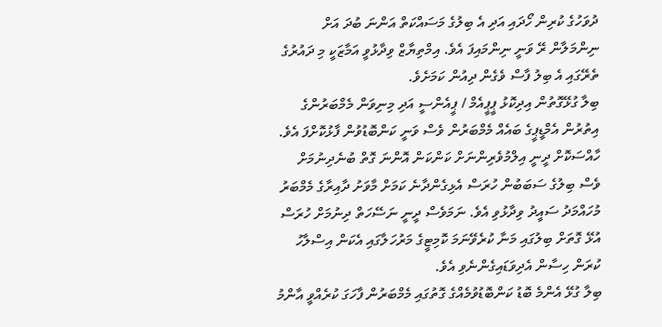ދުވަހުގެ ކުރިން ހޯދައި އަދި އެ ބިލުގެ މަސައްކަތް އަންނަ ބުދަ އަށް ނިންމަލާން ރޭ ވަނީ ނިންމައިފަ އެވެ. އިމްތިޔާޒް ވިދާޅުވީ އަމާޒަކީ މި ދައުރުގެ ތެރޭގައި އެ ބިލު ފާސް ވެގެން ދިއުން ކަމަށެވެ.
ބިލާ ގުޅޭގޮތުން އިދިކޮޅު ޕީޕީއެމް / ޕީއެންސީ އަދި މިނިވަން މެމްބަރުންގެ އިތުރުން އެމްޑީޕީގެ ބައެއް މެމްބަރުން ވެސް ވަނީ ކަންބޮޑުވުން ފާޅުކޮށްފަ އެވެ.
ހާއްސަކޮށް ދީނީ އިލްމުވެރިންނަށް ކަންކަން އޮންނަ ގޮތް ބުނެދިނުމަށް ވެސް ބިލުގެ ސަބަބުން ހުރަސް އެޅިގެންދާނެ ކަމަށް މާވަށު ދާއިރާގެ މެމްބަރު މުހައްމަދު ސައީދު ވިދާޅުވި އެވެ. ނަމަވެސް ދީނީ ނަސޭހަތް ދިނުމަށް ހުރަސް އުޅޭ ގޮތަށް ބިލުގައި މަނާ ކުރެވޭނަމަ ކޮމިޓީގެ މަރުހަލާގައި އެކަން އިސްލާހު ކުރަން ހިސާން އެދިވަޑައިގެންނެވި އެވެ.
ބިލާ ގުޅޭ އެންމެ ބޮޑު ކަންބޮޑުވުމެއްގެ ގޮތުގައި މެމްބަރުން ފާހަގަ ކުރެއްވީ އާންމު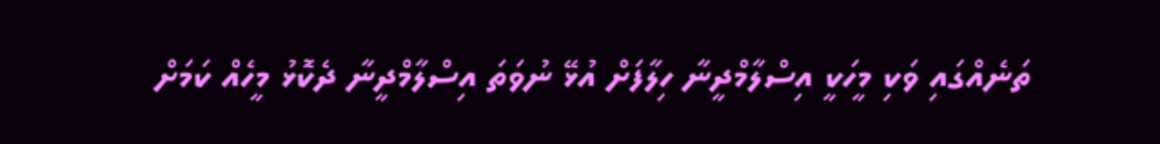ތަނެއްގައި ވަކި މީހަކީ އިސްލާމްދީނާ ހިލާފަށް އުޅޭ ނުވަތަ އިސްލާމްދީނާ ދެކޮޅު މީހެއް ކަމަށް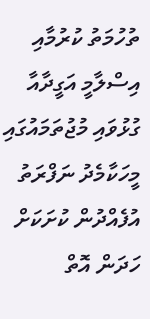ތުހުމަތު ކުރުމާއި އިސްލާމީ އަގީދާއާ ގުޅުވައި މުޖުތަމައުގައި މީހަކާމެދު ނަފްރަތު އުފެއްދުން ކުށަކަށް ހަދަން އޮތް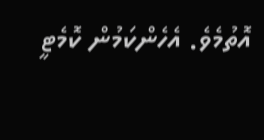އޮތުމެވެ. އެހެންކަމުން ކޮމެޓީ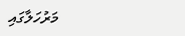މަރުހަލާގައި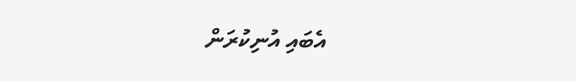އެބައި އުނިކުރަން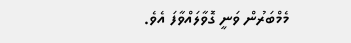މެމްބަރުން ވަނީ ގޮވާލައްވާފަ އެވެ.